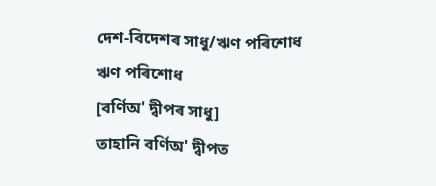দেশ-বিদেশৰ সাধু/ঋণ পৰিশোধ
ঋণ পৰিশোধ
[বৰ্ণিঅ' দ্বীপৰ সাধু]
তাহানি বৰ্ণিঅ' দ্বীপত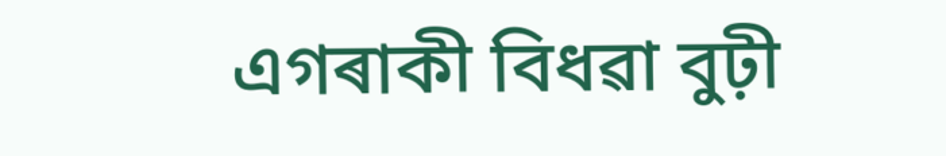এগৰাকী বিধৱা বুঢ়ী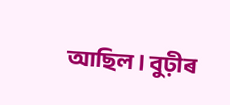আছিল । বুঢ়ীৰ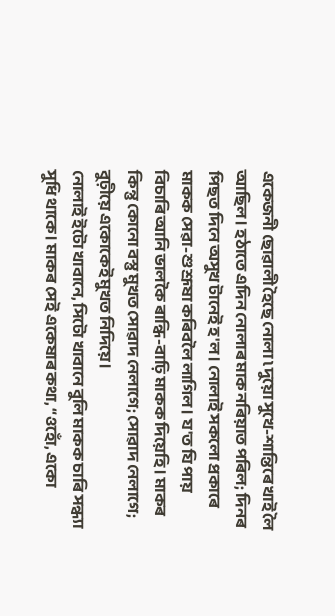একেজনী ছোৱালী হৈছে নোলা ৷ দুয়ো সুখে-শান্তিৰে খাই লৈ আছিল। হঠাতে এদিন নোলাৰ মাক নৰিয়াত পৰিল; দিনৰ পিছত দিনে অসুখ টানেই হ'ল। নোলাই সকলো প্ৰকাৰে মাকক সেৱা-শুশ্রূষা কৰিবলৈ লাগিল। য'ত যি পায় বিচাৰি আনি ভালকৈ ৰান্ধি-বাঢ়ি মাকক দিয়েহি। মাকৰ কিন্তু কোনো বস্তু মুখত সোৱাদ নেলাগে; সোৱাদ নেলাগে; বুঢ়ীয়ে একোকেই মুখত নিদিয়ে।
নোলাই ইটো খাবানে, সিটো খাবানে বুলি মাকক চাৰি সন্ধ্যা সুধি থাকে। মাকৰ সেই একেষাৰ কথা, “ওহোঁ, একো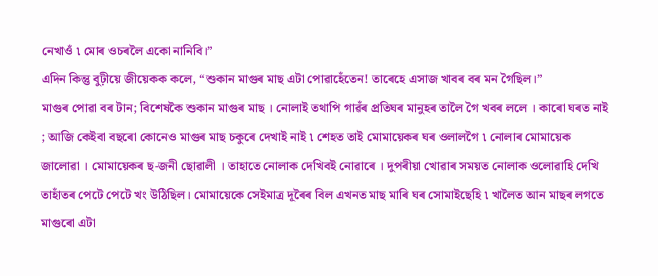নেখাওঁ ৷ মোৰ ওচৰলৈ একো নানিবি।”
এদিন কিন্তু বুঢ়ীয়ে জীয়েকক কলে, “শুকান মাগুৰ মাছ এটা পোৱাহেঁতেন! তাৰেহে এসাজ খাবৰ বৰ মন গৈছিল।”
মাগুৰ পোৱা বৰ টান; বিশেষকৈ শুকান মাগুৰ মাছ । নোলাই তথাপি গাৱঁৰ প্ৰতিঘৰ মানুহৰ তালৈ গৈ খবৰ ললে । কাৰো ঘৰত নাই ; আজি কেইবা বছৰো কোনেও মাগুৰ মাছ চকুৰে দেখাই নাই ৷ শেহত তাই মোমায়েকৰ ঘৰ ওলালগৈ ৷ নোলাৰ মোমায়েক জালোৱা । মোমায়েকৰ ছ-জনী ছোৱালী । তাহাতে নোলাক দেখিবই নোৱাৰে । দুপৰীয়া খোৱাৰ সময়ত নোলাক ওলোৱাহি দেখি তাহাঁতৰ পেটে পেটে খং উঠিছিল। মোমায়েকে সেইমাত্র দূৰৈৰ বিল এখনত মাছ মাৰি ঘৰ সোমাইছেহি ৷ খালৈত আন মাছৰ লগতে মাগুৰো এটা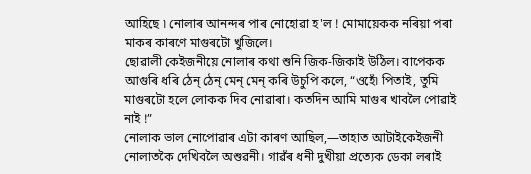আহিছে ৷ নোলাৰ আনন্দৰ পাৰ নোহোৱা হ'ল ! মোমায়েকক নৰিয়া পৰা মাকৰ কাৰণে মাগুৰটো খুজিলে।
ছোৱালী কেইজনীয়ে নোলাৰ কথা শুনি জিক-জিকাই উঠিল। বাপেকক আগুৰি ধৰি ঠেন্ ঠেন্ মেন্ মেন্ কৰি উচুপি কলে, “ওহেঁ৷ পিতাই, তুমি মাগুৰটো হলে লোকক দিব নোৱাৰা। কতদিন আমি মাগুৰ খাবলৈ পোৱাই নাই !”
নোলাক ভাল নোপোৱাৰ এটা কাৰণ আছিল,—তাহাত আটাইকেইজনী নোলাতকৈ দেখিবলৈ অশুৱনী। গাৱঁৰ ধনী দুখীয়া প্রত্যেক ডেকা লৰাই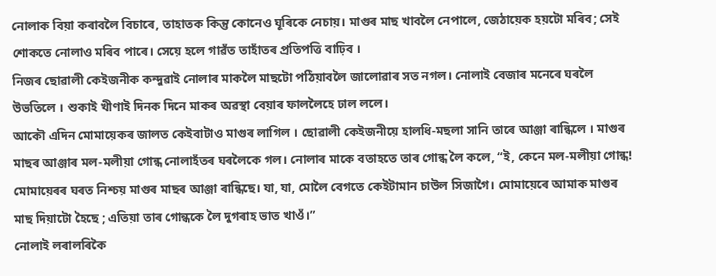নোলাক বিয়া কৰাবলৈ বিচাৰে, তাহাতক কিন্তু কোনেও ঘূৰিকে নেচায়। মাগুৰ মাছ খাবলৈ নেপালে, জেঠায়েক হয়টো মৰিব; সেই শোকতে নোলাও মৰিব পাৰে। সেয়ে হলে গাৱঁত তাহাঁতৰ প্ৰতিপত্তি বাঢ়িব ।
নিজৰ ছোৱালী কেইজনীক কন্দুৱাই নোলাৰ মাকলৈ মাছটো পঠিয়াবলৈ জালোৱাৰ সত নগল। নোলাই বেজাৰ মনেৰে ঘৰলৈ উভতিলে । শুকাই খীণাই দিনক দিনে মাকৰ অৱস্থা বেয়াৰ ফাললৈহে ঢাল ললে।
আকৌ এদিন মোমায়েকৰ জালত কেইবাটাও মাগুৰ লাগিল । ছোৱালী কেইজনীয়ে হালধি-মছলা সানি তাৰে আঞ্জা ৰান্ধিলে । মাগুৰ মাছৰ আঞ্জাৰ মল-মলীয়া গোন্ধ নোলাহঁতৰ ঘৰলৈকে গল। নোলাৰ মাকে বতাহতে তাৰ গোন্ধ লৈ কলে, “ই, কেনে মল-মলীয়া গোন্ধ! মোমায়েৰৰ ঘৰত নিশ্চয় মাগুৰ মাছৰ আঞ্জা ৰান্ধিছে। যা, যা, মোলৈ বেগতে কেইটামান চাউল সিজাগৈ। মোমায়েৰে আমাক মাগুৰ মাছ দিয়াটো হৈছে ; এতিয়া তাৰ গোন্ধকে লৈ দুগৰাহ ভাত খাওঁ।”
নোলাই লৰালৰিকৈ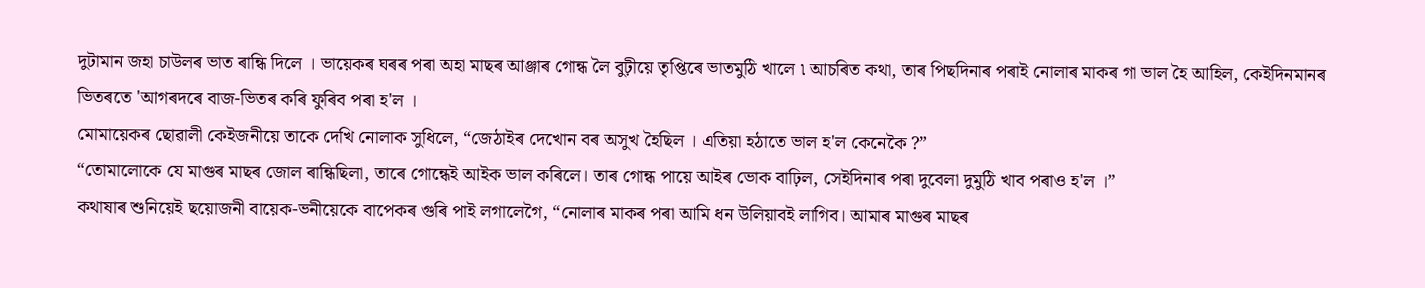দুটামান জহা চাউলৰ ভাত ৰান্ধি দিলে । ভায়েকৰ ঘৰৰ পৰা অহা মাছৰ আঞ্জাৰ গোন্ধ লৈ বুঢ়ীয়ে তৃপ্তিৰে ভাতমুঠি খালে ৷ আচৰিত কথা, তাৰ পিছদিনাৰ পৰাই নোলাৰ মাকৰ গা ভাল হৈ আহিল, কেইদিনমানৰ ভিতৰতে 'আগৰদৰে বাজ-ভিতৰ কৰি ফুৰিব পৰা হ'ল ।
মোমায়েকৰ ছোৱালী কেইজনীয়ে তাকে দেখি নোলাক সুধিলে, “জেঠাইৰ দেখোন বৰ অসুখ হৈছিল । এতিয়া হঠাতে ভাল হ'ল কেনেকৈ ?”
“তোমালোকে যে মাগুৰ মাছৰ জোল ৰান্ধিছিলা, তাৰে গোন্ধেই আইক ভাল কৰিলে। তাৰ গোন্ধ পায়ে আইৰ ভোক বাঢ়িল, সেইদিনাৰ পৰা দুবেলা দুমুঠি খাব পৰাও হ'ল ।”
কথাষাৰ শুনিয়েই ছয়োজনী বায়েক-ভনীয়েকে বাপেকৰ গুৰি পাই লগালেগৈ, “নোলাৰ মাকৰ পৰা আমি ধন উলিয়াবই লাগিব। আমাৰ মাগুৰ মাছৰ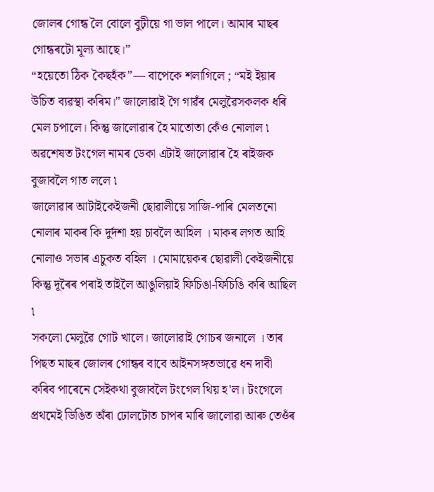জোলৰ গোন্ধ লৈ বোলে বুঢ়ীয়ে গা ভাল পালে। আমাৰ মাছৰ গোন্ধৰটো মূল্য আছে।”
“হয়েতো ঠিক কৈছহঁক”— বাপেকে শলাগিলে ; “মই ইয়াৰ উচিত ব্যৱস্থা কৰিম।” জালোৱাই গৈ গাৱঁৰ মেলুৱৈসকলক ধৰি মেল চপালে। কিন্তু জালোৱাৰ হৈ মাতোতা কেঁও নোলাল ৷ অৱশেষত টংগেল নামৰ ডেকা এটাই জালোৱাৰ হৈ ৰাইজক বুজাবলৈ গাত ললে ৷
জালোৱাৰ আটাইকেইজনী ছোৱালীয়ে সাজি-পাৰি মেলতনো নোলাৰ মাকৰ কি দুর্দশা হয় চাবলৈ আহিল । মাকৰ লগত আহি নোলাও সভাৰ এচুকত বহিল । মোমায়েকৰ ছোৱালী কেইজনীয়ে কিন্তু দূৰৈৰ পৰাই তাইলৈ আঙুলিয়াই ফিচিঙা-ফিচিঙি কৰি আছিল ৷
সকলো মেলুৱৈ গোট খালে। জালোৱাই গোচৰ জনালে । তাৰ পিছত মাছৰ জোলৰ গোন্ধৰ বাবে আইনসঙ্গতভাৱে ধন দাবী কৰিব পাৰেনে সেইকথা বুজাবলৈ টংগেল থিয় হ'ল। টংগেলে প্রথমেই ডিঙিত অঁৰা ঢোলটোত চাপৰ মাৰি জালোৱা আৰু তেওঁৰ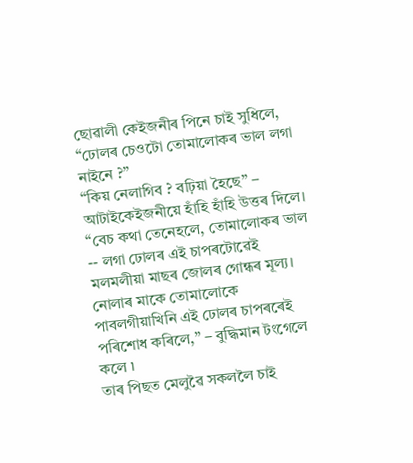ছোৱালী কেইজনীৰ পিনে চাই সুধিলে, “ঢোলৰ চেওটো তোমালোকৰ ভাল লগা নাইনে ?”
“কিয় নেলাগিব ? বঢ়িয়া হৈছে” – আটাইকেইজনীয়ে হাঁহি হাঁহি উত্তৰ দিলে। “বেচ কথা তেনেহলে, তোমালোকৰ ভাল -- লগা ঢোলৰ এই চাপৰটোৱেই মলমলীয়া মাছৰ জোলৰ গোন্ধৰ মূল্য। নোলাৰ মাকে তোমালোকে পাবলগীয়াখিনি এই ঢোলৰ চাপৰৰেই পৰিশোধ কৰিলে,” – বুদ্ধিমান টংগেলে কলে ৷
তাৰ পিছত মেলুৱৈ সকললৈ চাই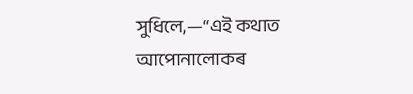সুধিলে,—“এই কথাত আপোনালোকৰ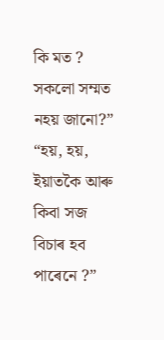কি মত ? সকলো সম্মত নহয় জানো?”
“হয়, হয়, ইয়াতকৈ আৰু কিবা সজ বিচাৰ হব পাৰেনে ?”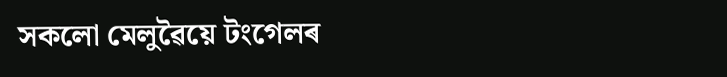সকলো মেলুৱৈয়ে টংগেলৰ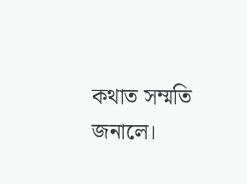কথাত সম্মতি জনালে।